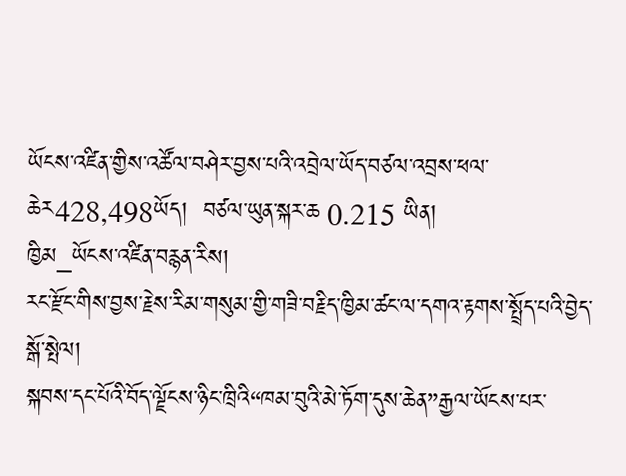ཡོངས་འཛིན་གྱིས་འཚོལ་བཤེར་བྱས་པའི་འབྲེལ་ཡོད་བཙལ་འབྲས་ཕལ་ཆེར428,498ཡོད།  བཙལ་ཡུན་སྐར་ཆ 0.215 ཡིན།
ཁྱིམ_ཡོངས་འཛིན་བརྙན་རིས།
རང་རྫོང་གིས་བྱས་རྗེས་རིམ་གསུམ་གྱི་གཟི་བརྗིད་ཁྱིམ་ཚང་ལ་དགའ་རྟགས་སྤྲོད་པའི་བྱེད་སྒོ་སྤེལ།
སྐབས་དང་པོའི་བོད་ལྗོངས་ཉིང་ཁྲིའི“ཁམ་བུའི་མེ་ཏོག་དུས་ཆེན”རྒྱལ་ཡོངས་པར་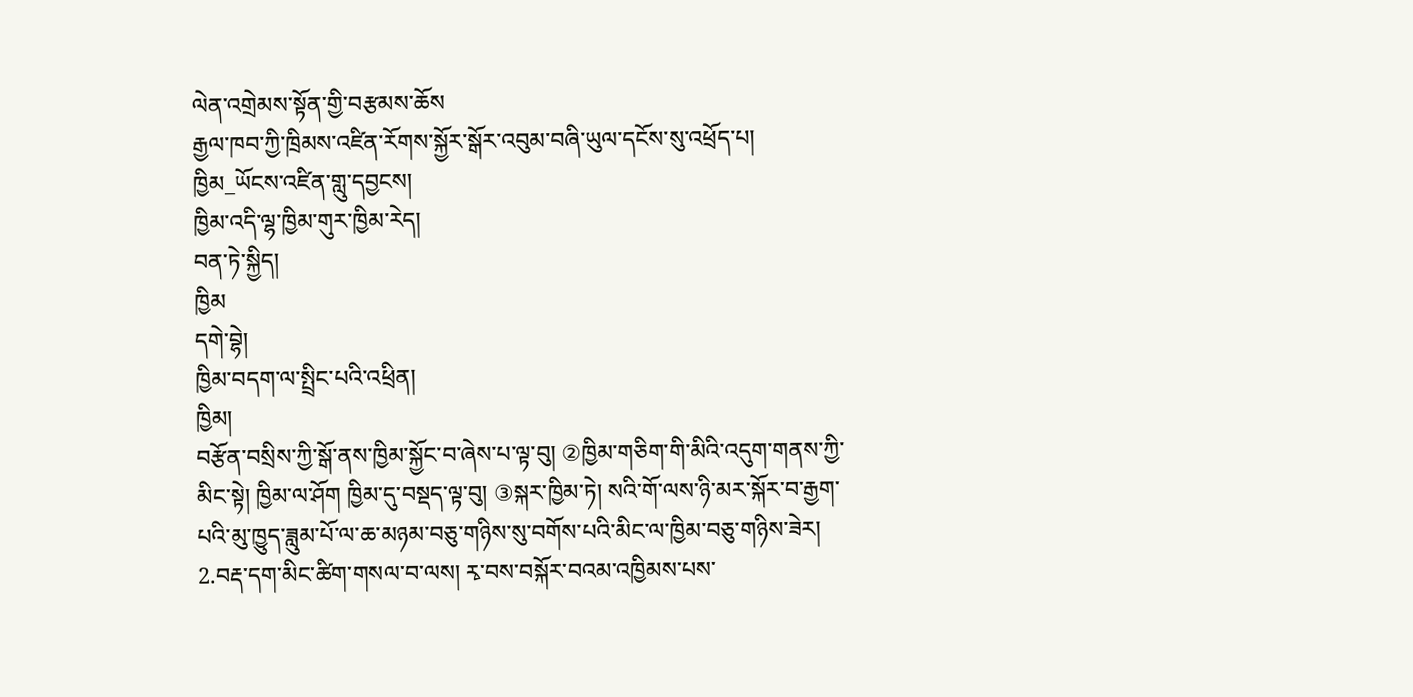ལེན་འགྲེམས་སྟོན་གྱི་བརྩམས་ཆོས
རྒྱལ་ཁབ་ཀྱི་ཁྲིམས་འཛིན་རོགས་སྐྱོར་སྒོར་འབུམ་བཞི་ཡུལ་དངོས་སུ་འཕྲོད་པ།
ཁྱིམ_ཡོངས་འཛིན་གླུ་དབྱངས།
ཁྱིམ་འདི་ལྷ་ཁྱིམ་གུར་ཁྱིམ་རེད།
བན་ཏེ་སྐྱིད།
ཁྱིམ
དགེ་བྷེ།
ཁྱིམ་བདག་ལ་སྤྲིང་པའི་འཕྲིན།
ཁྱིམ།
བརྩོན་བསྲིས་ཀྱི་སྒོ་ནས་ཁྱིམ་སྐྱོང་བ་ཞེས་པ་ལྟ་བུ། ②ཁྱིམ་གཅིག་གི་མིའི་འདུག་གནས་ཀྱི་མིང་སྟེ། ཁྱིམ་ལ་ཤོག ཁྱིམ་དུ་བསྡད་ལྟ་བུ། ③སྐར་ཁྱིམ་ཏེ། སའི་གོ་ལས་ཉི་མར་སྐོར་བ་རྒྱག་པའི་མུ་ཁྱུད་ཟླུམ་པོ་ལ་ཆ་མཉམ་བཅུ་གཉིས་སུ་བགོས་པའི་མིང་ལ་ཁྱིམ་བཅུ་གཉིས་ཟེར། 2.བརྡ་དག་མིང་ཚིག་གསལ་བ་ལས། རྭ་བས་བསྐོར་བའམ་འཁྱིམས་པས་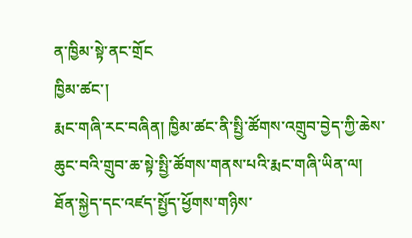ན་ཁྱིམ་སྟེ་ནང་གྲོང
ཁྱིམ་ཚང་།
རྨང་གཞི་རང་བཞིན། ཁྱིམ་ཚང་ནི་སྤྱི་ཚོགས་འགྲུབ་བྱེད་ཀྱི་ཆེས་ཆུང་བའི་གྲུབ་ཆ་སྟེ་སྤྱི་ཚོགས་གནས་པའི་རྨང་གཞི་ཡིན་ལ། ཐོན་སྐྱེད་དང་འཛད་སྤྱོད་ཕྱོགས་གཉིས་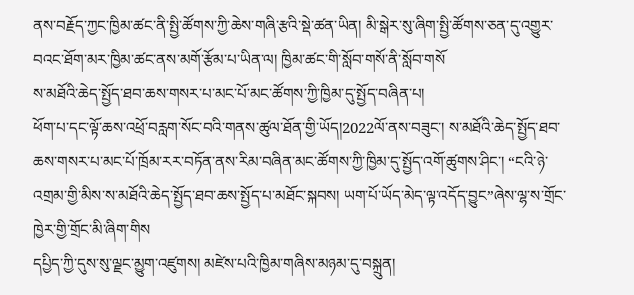ནས་བརྗོད་ཀྱང་ཁྱིམ་ཚང་ནི་སྤྱི་ཚོགས་ཀྱི་ཆེས་གཞི་རྩའི་སྡེ་ཚན་ཡིན། མི་སྒེར་སུ་ཞིག་སྤྱི་ཚོགས་ཅན་དུ་འགྱུར་བའང་ཐོག་མར་ཁྱིམ་ཚང་ནས་མགོ་རྩོམ་པ་ཡིན་ལ། ཁྱིམ་ཚང་གི་སློབ་གསོ་ནི་སློབ་གསོ
ས་མཐོའི་ཆེད་སྤྱོད་ཐབ་ཆས་གསར་པ་མང་པོ་མང་ཚོགས་ཀྱི་ཁྱིམ་དུ་སྤྱོད་བཞིན་པ།
ཕོག་པ་དང་ལྟོ་ཆས་འཕྲོ་བརླག་སོང་བའི་གནས་ཚུལ་ཐོན་གྱི་ཡོད།2022ལོ་ནས་བཟུང་། ས་མཐོའི་ཆེད་སྤྱོད་ཐབ་ཆས་གསར་པ་མང་པོ་ཁྲོམ་རར་བཏོན་ནས་རིམ་བཞིན་མང་ཚོགས་ཀྱི་ཁྱིམ་དུ་སྤྱོད་འགོ་ཚུགས་ཤིང་། “ངའི་ཉེ་འགྲམ་གྱི་མིས་ས་མཐོའི་ཆེད་སྤྱོད་ཐབ་ཆས་སྤྱོད་པ་མཐོང་སྐབས། ཡག་པོ་ཡོད་མེད་ལྟ་འདོད་བྱུང”ཞེས་ལྷ་ས་གྲོང་ཁྱེར་གྱི་གྲོང་མི་ཞིག་གིས
དཔྱིད་ཀྱི་དུས་སུ་ལྗང་མྱུག་འཛུགས། མཛེས་པའི་ཁྱིམ་གཞིས་མཉམ་དུ་བསྐྲུན།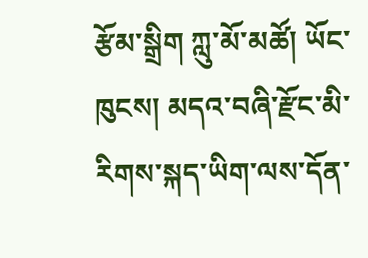རྩོམ་སྒྲིག ཀླུ་མོ་མཚོ། ཡོང་ཁུངས། མདའ་བཞི་རྫོང་མི་རིགས་སྐད་ཡིག་ལས་དོན་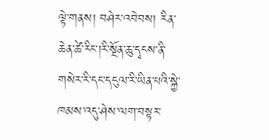ལྟེ་གནས། བཤེར་འབེབས། རིན་ཆེན་ཚེ་རིང་།རི་སྔོན་ཆུ་དྭངས་ནི་གསེར་རི་དང་དངུལ་རི་ཡིན་པའི་སྐྱེ་ཁམས་འདུ་ཤེས་ལག་བསྟར་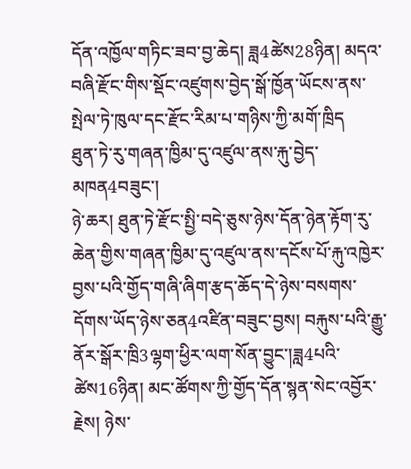དོན་འཁྱོལ་གཏིང་ཟབ་བྱ་ཆེད། ཟླ4ཚེས28ཉིན། མདའ་བཞི་རྫོང་གིས་སྡོང་འཛུགས་བྱེད་སྒོ་ཁྱོན་ཡོངས་ནས་སྤེལ་ཏེ་ཁུལ་དང་རྫོང་རིམ་པ་གཉིས་ཀྱི་མགོ་ཁྲིད
ཐུན་ཏེ་རུ་གཞན་ཁྱིམ་དུ་འཛུལ་ནས་རྐུ་བྱེད་མཁན4བཟུང་།
ཉེ་ཆར། ཐུན་ཏེ་རྫོང་སྤྱི་བདེ་ཅུས་ཉེས་དོན་ཉེན་རྟོག་རུ་ཆེན་གྱིས་གཞན་ཁྱིམ་དུ་འཛུལ་ནས་དངོས་པོ་རྐུ་འཁྱེར་བྱས་པའི་གྱོད་གཞི་ཞིག་རྩད་ཆོད་དེ་ཉེས་བསགས་དོགས་ཡོད་ཉེས་ཅན4འཛིན་བཟུང་བྱས། བརྐུས་པའི་རྒྱུ་ནོར་སྒོར་ཁྲི3ལྷག་ཕྱིར་ལག་སོན་བྱུང་།ཟླ4པའི་ཚེས16ཉིན། མང་ཚོགས་ཀྱི་གྱོད་དོན་སྙན་སེང་འབྱོར་རྗེས། ཉེས་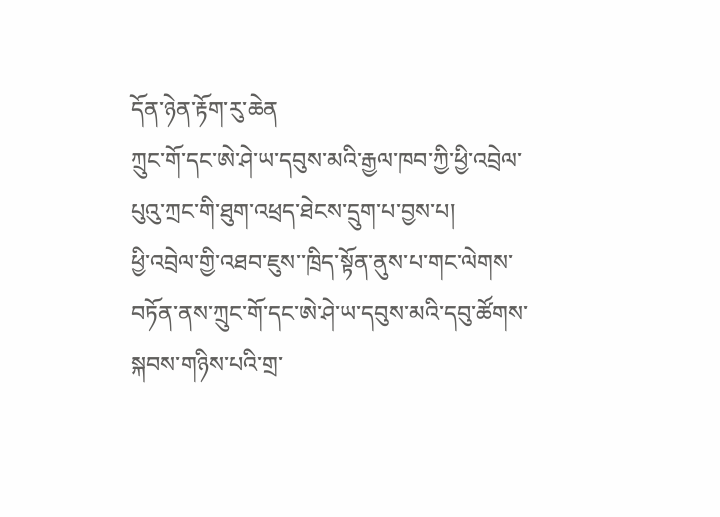དོན་ཉེན་རྟོག་རུ་ཆེན
ཀྲུང་གོ་དང་ཨེ་ཤེ་ཡ་དབུས་མའི་རྒྱལ་ཁབ་ཀྱི་ཕྱི་འབྲེལ་པུའུ་ཀྲང་གི་ཐུག་འཕྲད་ཐེངས་དྲུག་པ་བྱས་པ།
ཕྱི་འབྲེལ་གྱི་འཐབ་ཇུས་་ཁྲིད་སྟོན་ནུས་པ་གང་ལེགས་བཏོན་ནས་ཀྲུང་གོ་དང་ཨེ་ཤེ་ཡ་དབུས་མའི་དབུ་ཚོགས་སྐབས་གཉིས་པའི་གྲ་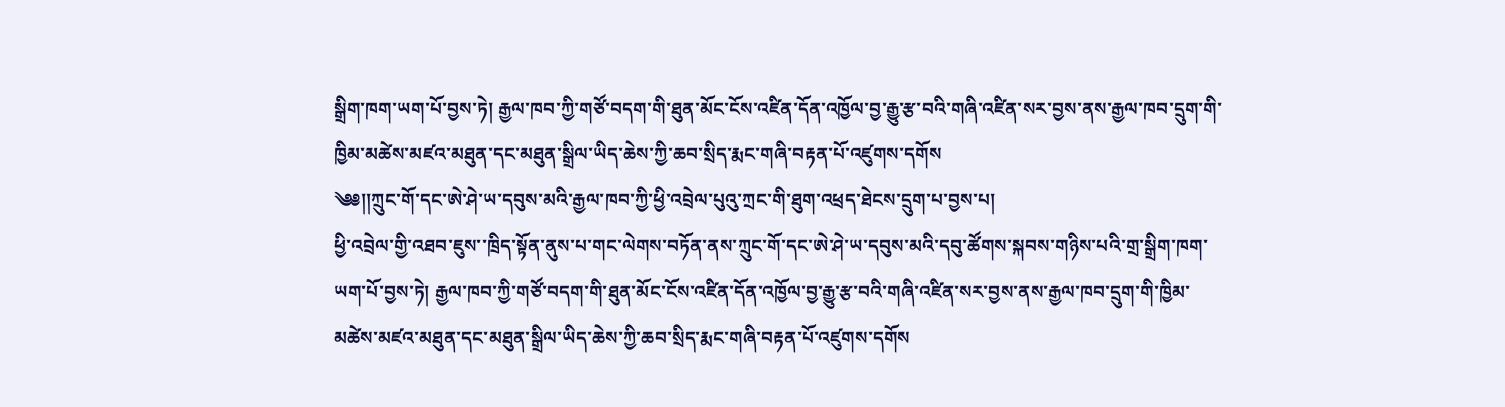སྒྲིག་ཁག་ཡག་པོ་བྱས་ཏེ། རྒྱལ་ཁབ་ཀྱི་གཙོ་བདག་གི་ཐུན་མོང་ངོས་འཛིན་དོན་འཁྱོལ་བྱ་རྒྱུ་རྩ་བའི་གཞི་འཛིན་སར་བྱས་ནས་རྒྱལ་ཁབ་དྲུག་གི་ཁྱིམ་མཚེས་མཛའ་མཐུན་དང་མཐུན་སྒྲིལ་ཡིད་ཆེས་ཀྱི་ཆབ་སྲིད་རྨང་གཞི་བརྟན་པོ་འཛུགས་དགོས
༄༅།།ཀྲུང་གོ་དང་ཨེ་ཤེ་ཡ་དབུས་མའི་རྒྱལ་ཁབ་ཀྱི་ཕྱི་འབྲེལ་པུའུ་ཀྲང་གི་ཐུག་འཕྲད་ཐེངས་དྲུག་པ་བྱས་པ།
ཕྱི་འབྲེལ་གྱི་འཐབ་ཇུས་་ཁྲིད་སྟོན་ནུས་པ་གང་ལེགས་བཏོན་ནས་ཀྲུང་གོ་དང་ཨེ་ཤེ་ཡ་དབུས་མའི་དབུ་ཚོགས་སྐབས་གཉིས་པའི་གྲ་སྒྲིག་ཁག་ཡག་པོ་བྱས་ཏེ། རྒྱལ་ཁབ་ཀྱི་གཙོ་བདག་གི་ཐུན་མོང་ངོས་འཛིན་དོན་འཁྱོལ་བྱ་རྒྱུ་རྩ་བའི་གཞི་འཛིན་སར་བྱས་ནས་རྒྱལ་ཁབ་དྲུག་གི་ཁྱིམ་མཚེས་མཛའ་མཐུན་དང་མཐུན་སྒྲིལ་ཡིད་ཆེས་ཀྱི་ཆབ་སྲིད་རྨང་གཞི་བརྟན་པོ་འཛུགས་དགོས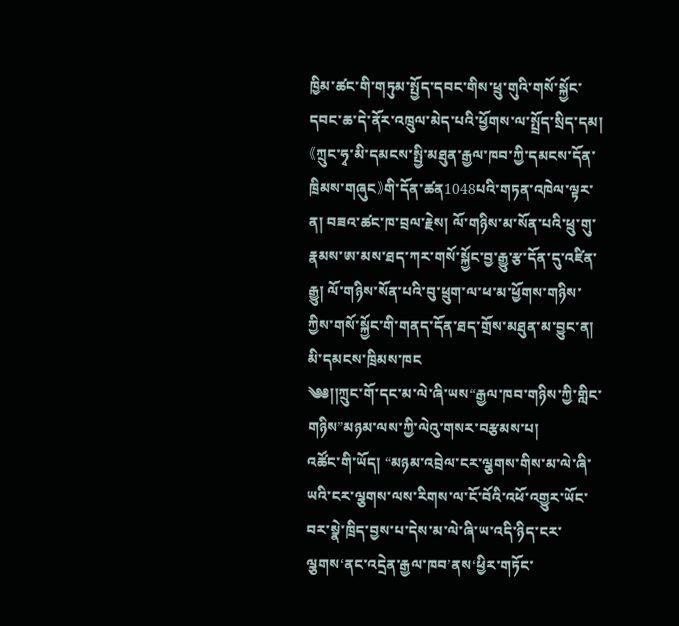ཁྱིམ་ཚང་གི་གཏུམ་སྤྱོད་དབང་གིས་ཕྲུ་གུའི་གསོ་སྐྱོང་དབང་ཆ་དེ་ནོར་འཁྲུལ་མེད་པའི་ཕྱོགས་ལ་སྤྲོད་སྲིད་དམ།
《ཀྲུང་ཧྭ་མི་དམངས་སྤྱི་མཐུན་རྒྱལ་ཁབ་ཀྱི་དམངས་དོན་ཁྲིམས་གཞུང》གི་དོན་ཚན1048པའི་གཏན་འཁེལ་ལྟར་ན། བཟའ་ཚང་ཁ་བྲལ་རྗེས། ལོ་གཉིས་མ་སོན་པའི་ཕྲུ་གུ་རྣམས་ཨ་མས་ཐད་ཀར་གསོ་སྐྱོང་བྱ་རྒྱུ་རྩ་དོན་དུ་འཛིན་རྒྱུ། ལོ་གཉིས་སོན་པའི་བུ་ཕྲུག་ལ་ཕ་མ་ཕྱོགས་གཉིས་ཀྱིས་གསོ་སྐྱོང་གི་གནད་དོན་ཐད་གྲོས་མཐུན་མ་བྱུང་ན། མི་དམངས་ཁྲིམས་ཁང
༄༅།།ཀྲུང་གོ་དང་མ་ལེ་ཞི་ཡས“རྒྱལ་ཁབ་གཉིས་ཀྱི་གླིང་གཉིས”མཉམ་ལས་ཀྱི་ལེའུ་གསར་བརྩམས་པ།
འཚོང་གི་ཡོད། “མཉམ་འབྲེལ་ངར་ལྕགས་གིས་མ་ལེ་ཞི་ཡའི་ངར་ལྕགས་ལས་རིགས་ལ་ངོ་བོའི་འཕོ་འགྱུར་ཡོང་བར་སྣེ་ཁྲིད་བྱས་པ་དེས་མ་ལེ་ཞི་ཡ་འདི་ཉིད་ངར་ལྕགས‘ནང་འདྲེན་རྒྱལ་ཁབ’ནས‘ཕྱིར་གཏོང་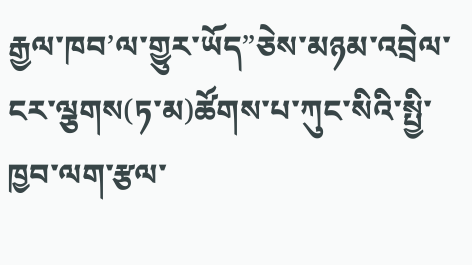རྒྱལ་ཁབ’ལ་གྱུར་ཡོད”ཅེས་མཉམ་འབྲེལ་ངར་ལྕགས(ཏ་མ)ཚོགས་པ་ཀུང་སིའི་སྤྱི་ཁྱབ་ལག་རྩལ་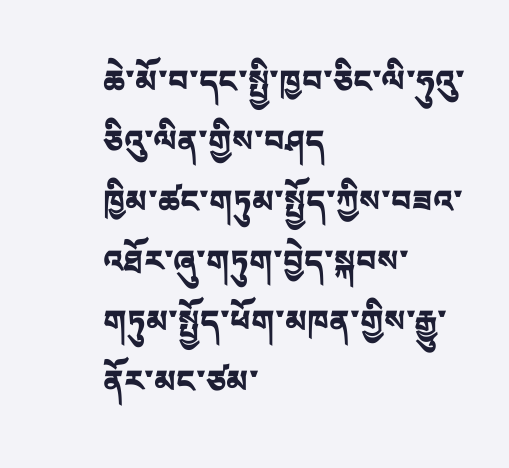ཆེ་མོ་བ་དང་སྤྱི་ཁྱབ་ཅིང་ལི་ཧུའུ་ཅིའུ་ལིན་གྱིས་བཤད
ཁྱིམ་ཚང་གཏུམ་སྤྱོད་ཀྱིས་བཟའ་འཐོར་ཞུ་གཏུག་བྱེད་སྐབས་གཏུམ་སྤྱོད་ཕོག་མཁན་གྱིས་རྒྱུ་ནོར་མང་ཙམ་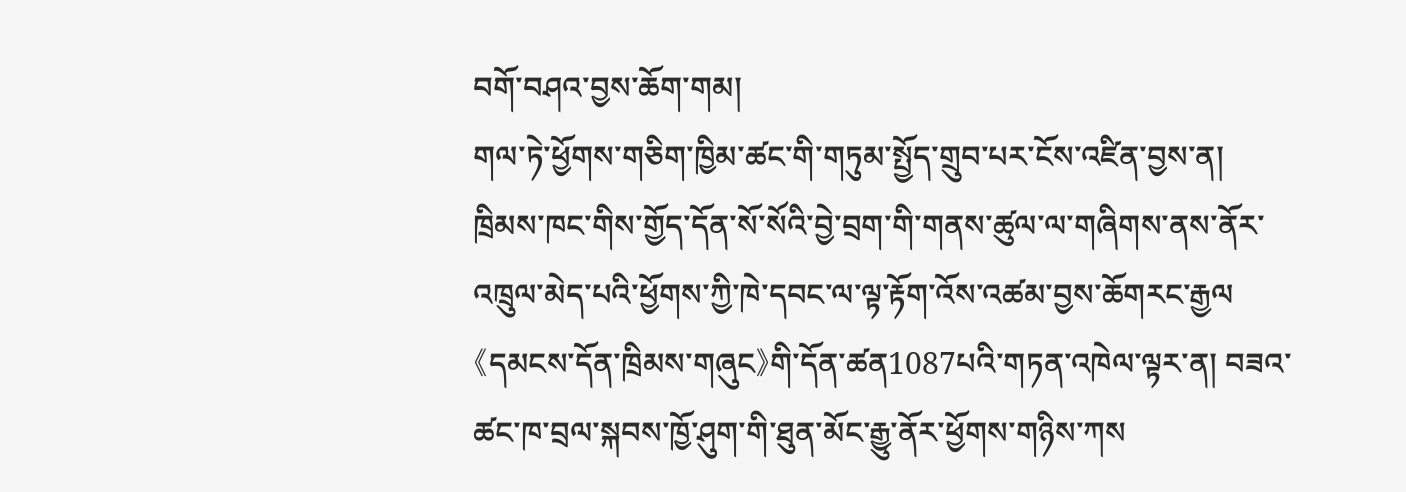བགོ་བཤའ་བྱས་ཆོག་གམ།
གལ་ཏེ་ཕྱོགས་གཅིག་ཁྱིམ་ཚང་གི་གཏུམ་སྤྱོད་གྲུབ་པར་ངོས་འཛིན་བྱས་ན། ཁྲིམས་ཁང་གིས་གྱོད་དོན་སོ་སོའི་བྱེ་བྲག་གི་གནས་ཚུལ་ལ་གཞིགས་ནས་ནོར་འཁྲུལ་མེད་པའི་ཕྱོགས་ཀྱི་ཁེ་དབང་ལ་ལྟ་རྟོག་འོས་འཚམ་བྱས་ཆོགརང་རྒྱལ《དམངས་དོན་ཁྲིམས་གཞུང》གི་དོན་ཚན1087པའི་གཏན་འཁེལ་ལྟར་ན། བཟའ་ཚང་ཁ་བྲལ་སྐབས་ཁྱོ་ཤུག་གི་ཐུན་མོང་རྒྱུ་ནོར་ཕྱོགས་གཉིས་ཀས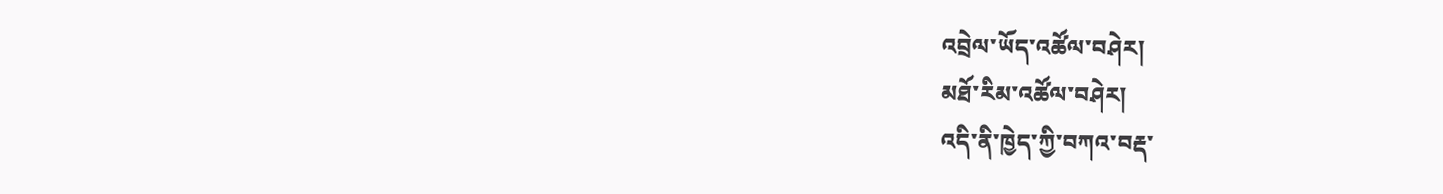འབྲེལ་ཡོད་འཚོལ་བཤེར།
མཐོ་རིམ་འཚོལ་བཤེར།
འདི་ནི་ཁྱེད་ཀྱི་བཀའ་བརྡ་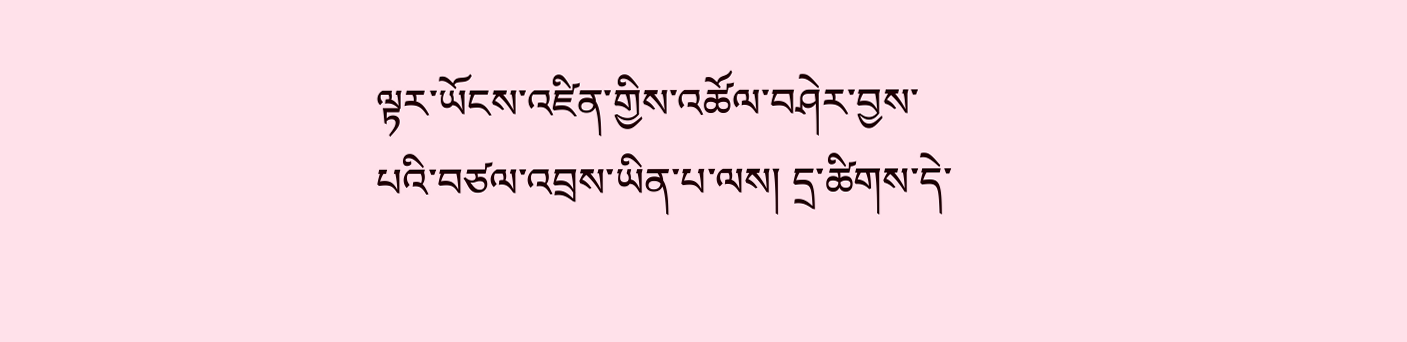ལྟར་ཡོངས་འཛིན་གྱིས་འཚོལ་བཤེར་བྱས་པའི་བཙལ་འབྲས་ཡིན་པ་ལས། དྲ་ཚིགས་དེ་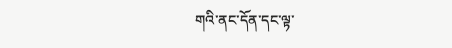གའི་ནང་དོན་དང་ལྟ་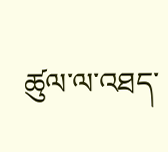ཚུལ་ལ་འཐད་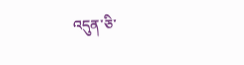འདུན་ཅི་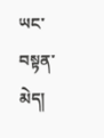ཡང་བསྟན་མེད།